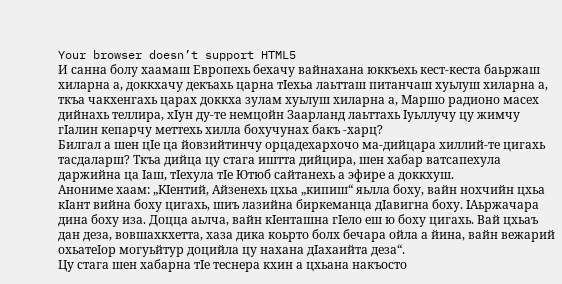Your browser doesn’t support HTML5
И санна болу хаамаш Европехь бехачу вайнахана юккъехь кест-кеста баьржаш хиларна а, доккхачу декъахь царна тIехьа лаьтташ питанчаш хуьлуш хиларна а, ткъа чакхенгахь царах доккха зулам хуьлуш хиларна а, Маршо радионо масех дийнахь теллира, хIун ду-те немцойн Заарланд лаьттахь Iуьллучу цу жимчу гIалин кепарчу меттехь хилла бохучунах бакъ -харц?
Билгал а шен цIе ца йовзийтинчу орцадехархочо ма-дийцара хиллий-те цигахь тасдаларш? Ткъа дийца цу стага иштта дийцира, шен хабар ватсапехула даржийна ца Iаш, тIехула тIе Ютюб сайтанехь а эфире а доккхуш.
Анониме хаам: „КIентий, Айзенехь цхьа „кипиш“ яьлла боху, вайн нохчийн цхьа кIант вийна боху цигахь, шиъ лазийна биркеманца дIавигна боху. IАьржачара дина боху иза. Доцца аьлча, вайн кIенташна гIело еш ю боху цигахь. Вай цхьаъ дан деза, вовшахкхетта, хаза дика коьрто болх бечара ойла а йина, вайн вежарий охьатеIор могуьйтур доцийла цу нахана дIахаийта деза“.
Цу стага шен хабарна тIе теснера кхин а цхьана накъосто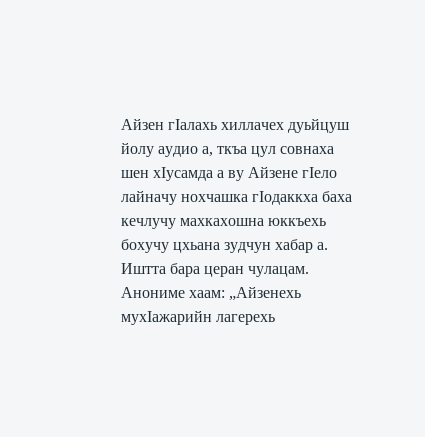Айзен гIалахь хиллачех дуьйцуш йолу аудио а, ткъа цул совнаха шен хIусамда а ву Айзене гIело лайначу нохчашка гIодаккха баха кечлучу махкахошна юккъехь бохучу цхьана зудчун хабар а. Иштта бара церан чулацам.
Анониме хаам: „Айзенехь мухIажарийн лагерехь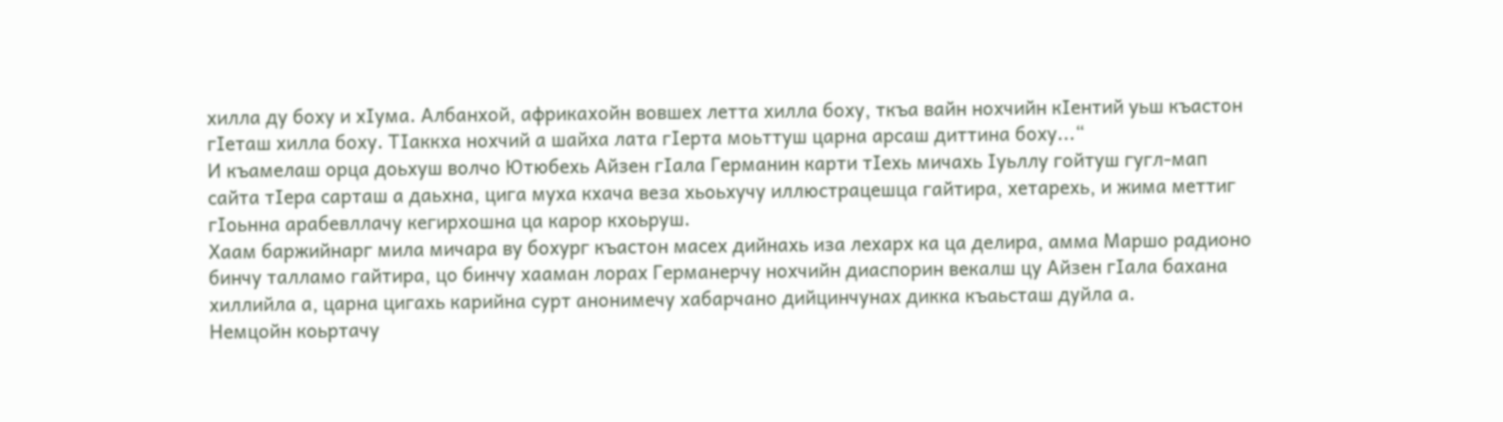хилла ду боху и хIума. Албанхой, африкахойн вовшех летта хилла боху, ткъа вайн нохчийн кIентий уьш къастон гIеташ хилла боху. ТIаккха нохчий а шайха лата гIерта моьттуш царна арсаш диттина боху...“
И къамелаш орца доьхуш волчо Ютюбехь Айзен гIала Германин карти тIехь мичахь Iуьллу гойтуш гугл-мап сайта тIера сарташ а даьхна, цига муха кхача веза хьоьхучу иллюстрацешца гайтира, хетарехь, и жима меттиг гIоьнна арабевллачу кегирхошна ца карор кхоьруш.
Хаам баржийнарг мила мичара ву бохург къастон масех дийнахь иза лехарх ка ца делира, амма Маршо радионо бинчу талламо гайтира, цо бинчу хааман лорах Германерчу нохчийн диаспорин векалш цу Айзен гIала бахана хиллийла а, царна цигахь карийна сурт анонимечу хабарчано дийцинчунах дикка къаьсташ дуйла а.
Немцойн коьртачу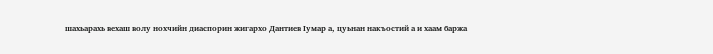шахьарахь вехаш волу нохчийн диаспорин жигархо Дантиев Iумар а, цуьнан накъостий а и хаам баржа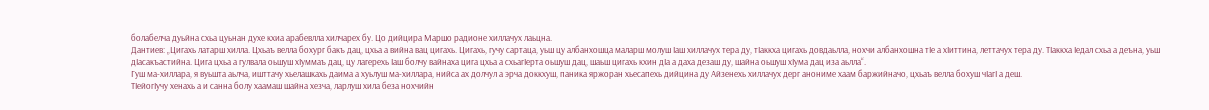болабелча дуьйна схьа цуьнан духе кхиа арабевлла хилчарех бу. Цо дийцира Маршо радионе хиллачух лаьцна.
Дантиев: „Цигахь латарш хилла. Цхьаъ велла бохург бакъ дац, цхьа а вийна вац цигахь. Цигахь, гучу сартаца, уьш цу албанхошца маларш молуш Iаш хиллачух тера ду, тIаккха цигахь довдаьлла, нохчи албанхошна тIе а хIиттина, леттачух тера ду. ТIаккха Iедал схьа а деъна, уьш дIасакъастийна. Цига цхьа а гулвала оьшуш хIуммаъ дац, цу лагерехь Iаш болчу вайнаха цига цхьа а схьагIерта оьшуш дац, шаьш цигахь кхин дIа а даха дезаш ду, шайна оьшуш хIума дац иза аьлла“.
Гуш ма-хиллара, я вуьшта аьлча, ишттачу хьелашкахь даима а хуьлуш ма-хиллара, нийса ах долчул а эрча доккхуш, паника яржоран хьесапехь дийцина ду Айзенехь хиллачух дерг анониме хаам баржийначо, цхьаъ велла бохуш чIагI а деш.
ТIейогIучу хенахь а и санна болу хаамаш шайна хезча, ларлуш хила беза нохчийн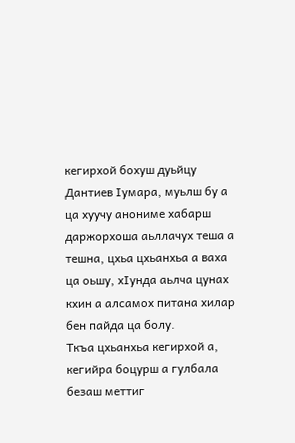кегирхой бохуш дуьйцу Дантиев Iумара, муьлш бу а ца хуучу анониме хабарш даржорхоша аьллачух теша а тешна, цхьа цхьанхьа а ваха ца оьшу, хIунда аьлча цунах кхин а алсамох питана хилар бен пайда ца болу.
Ткъа цхьанхьа кегирхой а, кегийра боцурш а гулбала безаш меттиг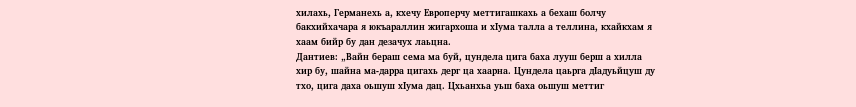хилахь, Германехь а, кхечу Европерчу меттигашкахь а бехаш болчу бакхийхачара я юкъараллин жигархоша и хIума талла а теллина, кхайкхам я хаам бийр бу дан дезачух лаьцна.
Дантиев: „Вайн бераш сема ма буй, цундела цига баха лууш берш а хилла хир бу, шайна ма-дарра цигахь дерг ца хаарна. Цундела цаьрга дIадуьйцуш ду тхо, цига даха оьшуш хIума дац. Цхьанхьа уьш баха оьшуш меттиг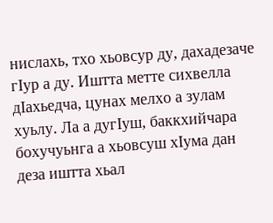нислахь, тхо хьовсур ду, дахадезаче гIур а ду. Иштта метте сихвелла дIахьедча, цунах мелхо а зулам хуьлу. Ла а дугIуш, баккхийчара бохучуьнга а хьовсуш хIума дан деза иштта хьал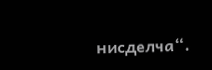нисделча“.